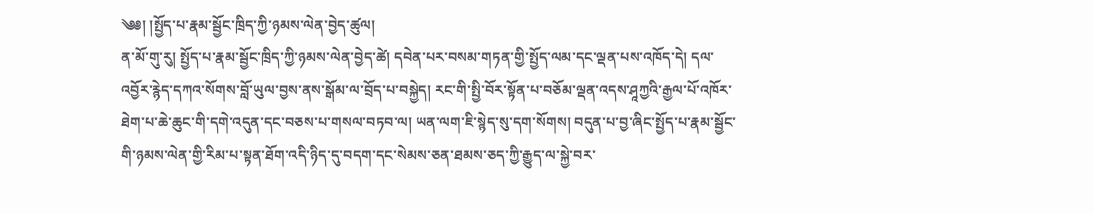༄༅། །སྤྱོད་པ་རྣམ་སྦྱོང་ཁྲིད་ཀྱི་ཉམས་ལེན་བྱེད་ཚུལ།
ན་མོ་གུ་རུ། སྤྱོད་པ་རྣམ་སྦྱོང་ཁྲིད་ཀྱི་ཉམས་ལེན་བྱེད་ཚེ། དབེན་པར་བསམ་གཏན་གྱི་སྤྱོད་ལམ་དང་ལྡན་པས་འཁོད་དེ། དལ་འབྱོར་རྙེད་དཀའ་སོགས་བློ་ཡུལ་བྱས་ནས་སྒོམ་ལ་བྲོད་པ་བསྐྱེད། རང་གི་སྤྱི་བོར་སྟོན་པ་བཅོམ་ལྡན་འདས་ཤཱཀྱའི་རྒྱལ་པོ་འཁོར་ཐེག་པ་ཆེ་ཆུང་གི་དགེ་འདུན་དང་བཅས་པ་གསལ་བཏབ་ལ། ཡན་ལག་ཇི་སྙེད་སུ་དག་སོགས། བདུན་པ་བྱ་ཞིང་སྤྱོད་པ་རྣམ་སྦྱོང་གི་ཉམས་ལེན་གྱི་རིམ་པ་སྟན་ཐོག་འདི་ཉིད་དུ་བདག་དང་སེམས་ཅན་ཐམས་ཅད་ཀྱི་རྒྱུད་ལ་སྐྱེ་བར་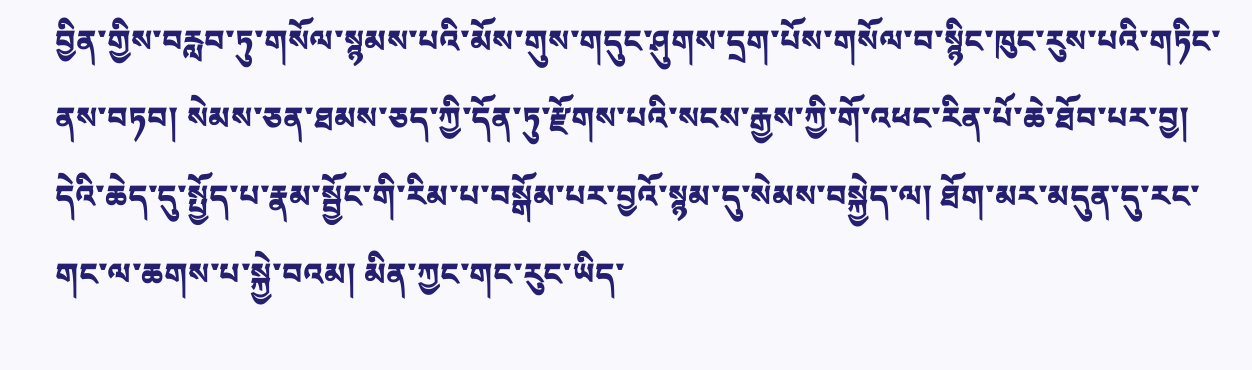བྱིན་གྱིས་བརླབ་ཏུ་གསོལ་སྙམས་པའི་མོས་གུས་གདུང་ཤུགས་དྲག་པོས་གསོལ་བ་སྙིང་ཁུང་རུས་པའི་གཏིང་ནས་བཏབ། སེམས་ཅན་ཐམས་ཅད་ཀྱི་དོན་ཏུ་རྫོགས་པའི་སངས་རྒྱས་ཀྱི་གོ་འཕང་རིན་པོ་ཆེ་ཐོབ་པར་བྱ། དེའི་ཆེད་དུ་སྤྱོད་པ་རྣམ་སྦྱོང་གི་རིམ་པ་བསྒོམ་པར་བྱའོ་སྙམ་དུ་སེམས་བསྐྱེད་ལ། ཐོག་མར་མདུན་དུ་རང་གང་ལ་ཆགས་པ་སྐྱེ་བའམ། མིན་ཀྱང་གང་རུང་ཡིད་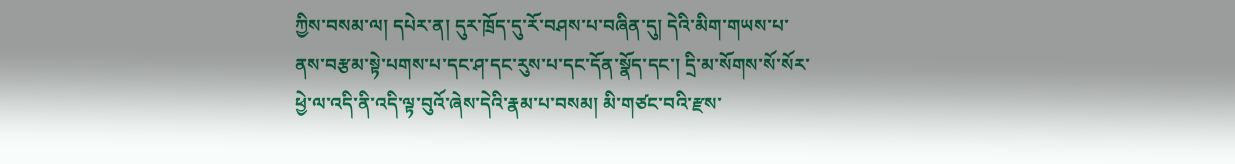ཀྱིས་བསམ་ལ། དཔེར་ན། དུར་ཁྲོད་དུ་རོ་བཤས་པ་བཞིན་དུ། དེའི་མིག་གཡས་པ་ནས་བརྩམ་སྟེ་པགས་པ་དང་ཤ་དང་རུས་པ་དང་དོན་སྣོད་དང་། དྲི་མ་སོགས་སོ་སོར་ཕྱེ་ལ་འདི་ནི་འདི་ལྟ་བུའོ་ཞེས་དེའི་རྣམ་པ་བསམ། མི་གཙང་བའི་རྫས་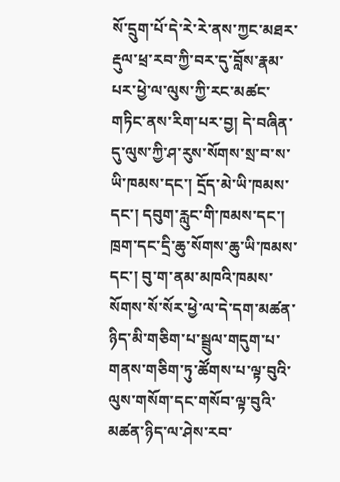སོ་དྲུག་པོ་དེ་རེ་རེ་ནས་ཀྱང་མཐར་རྡུལ་ཕྲ་རབ་ཀྱི་བར་དུ་བློས་རྣམ་པར་ཕྱེ་ལ་ལུས་ཀྱི་རང་མཚང་གཏིང་ནས་རིག་པར་བྱ། དེ་བཞིན་དུ་ལུས་ཀྱི་ཤ་རུས་སོགས་སྲ་བ་ས་ཡི་ཁམས་དང་། དྲོད་མེ་ཡི་ཁམས་དང་། དབུག་རླུང་གི་ཁམས་དང་། ཁྲག་དང་དྲི་ཆུ་སོགས་ཆུ་ཡི་ཁམས་དང་། བུ་ག་ནམ་མཁའི་ཁམས་སོགས་སོ་སོར་ཕྱེ་ལ་དེ་དག་མཚན་ཉིད་མི་གཅིག་པ་སྦྲུལ་གདུག་པ་གནས་གཅིག་ཏུ་ཚོགས་པ་ལྟ་བུའི་ལུས་གསོག་དང་གསོབ་ལྟ་བུའི་མཚན་ཉིད་ལ་ཤེས་རབ་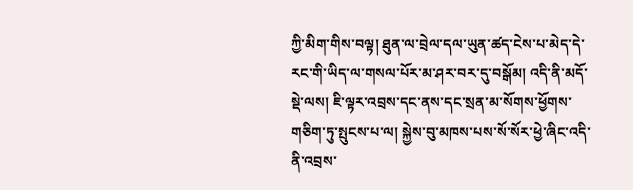ཀྱི་མིག་གིས་བལྟ། ཐུན་ལ་བྲེལ་དལ་ཡུན་ཚད་ངེས་པ་མེད་དེ་རང་གི་ཡིད་ལ་གསལ་པོར་མ་ཤར་བར་དུ་བསྒོམ། འདི་ནི་མདོ་སྡེ་ལས། ཇི་ལྟར་འབྲས་དང་ནས་དང་སྲན་མ་སོགས་ཕྱོགས་གཅིག་ཏུ་སྤུངས་པ་ལ། སྐྱེས་བུ་མཁས་པས་སོ་སོར་ཕྱེ་ཞིང་འདི་ནི་འབྲས་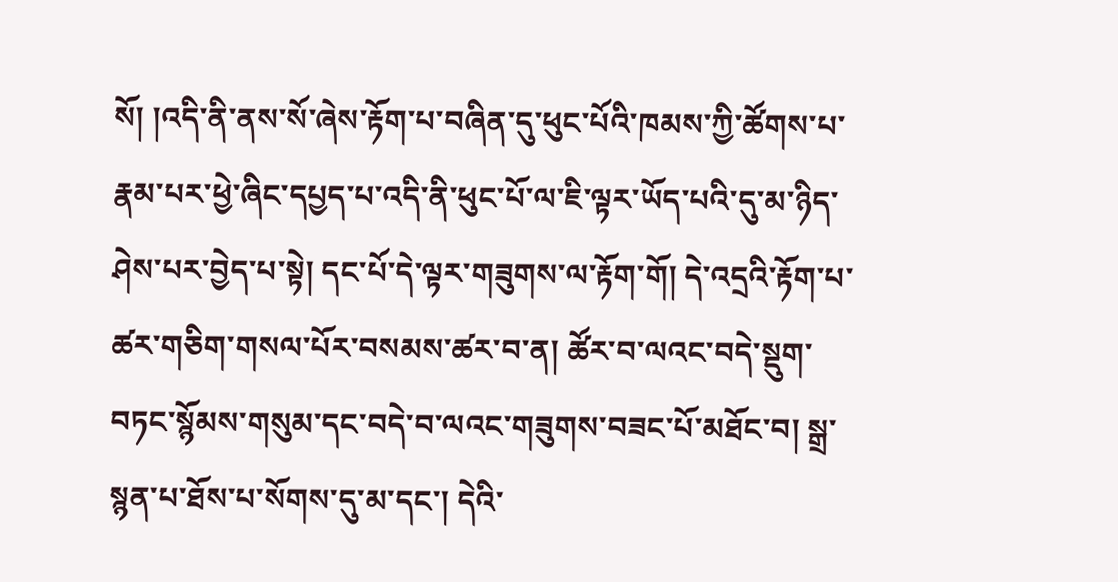སོ། །འདི་ནི་ནས་སོ་ཞེས་རྟོག་པ་བཞིན་དུ་ཕུང་པོའི་ཁམས་ཀྱི་ཚོགས་པ་རྣམ་པར་ཕྱེ་ཞིང་དཔྱད་པ་འདི་ནི་ཕུང་པོ་ལ་ཇི་ལྟར་ཡོད་པའི་དུ་མ་ཉིད་ཤེས་པར་བྱེད་པ་སྟེ། དང་པོ་དེ་ལྟར་གཟུགས་ལ་རྟོག་གོ། དེ་འདྲའི་རྟོག་པ་ཚར་གཅིག་གསལ་པོར་བསམས་ཚར་བ་ན། ཚོར་བ་ལའང་བདེ་སྡུག་བཏང་སྙོམས་གསུམ་དང་བདེ་བ་ལའང་གཟུགས་བཟང་པོ་མཐོང་བ། སྒྲ་སྙན་པ་ཐོས་པ་སོགས་དུ་མ་དང་། དེའི་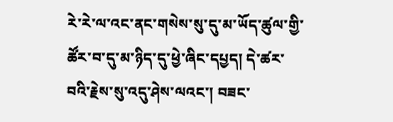རེ་རེ་ལ་འང་ནང་གསེས་སུ་དུ་མ་ཡོད་ཚུལ་གྱི་ཚོར་བ་དུ་མ་ཉིད་དུ་ཕྱེ་ཞིང་དཔྱད། དེ་ཚར་བའི་རྗེས་སུ་འདུ་ཤེས་ལའང་། བཟང་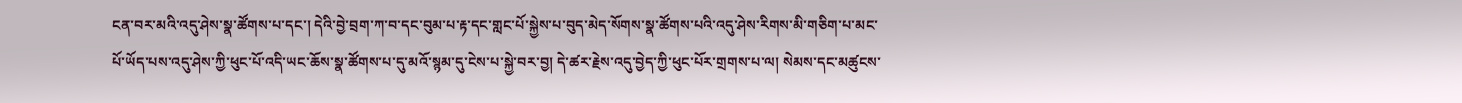ངན་བར་མའི་འདུ་ཤེས་སྣ་ཚོགས་པ་དང་། དེའི་བྱེ་བྲག་ཀ་བ་དང་བུམ་པ་རྟ་དང་གླང་པོ་སྐྱེས་པ་བུད་མེད་སོགས་སྣ་ཚོགས་པའི་འདུ་ཤེས་རིགས་མི་གཅིག་པ་མང་པོ་ཡོད་པས་འདུ་ཤེས་ཀྱི་ཕུང་པོ་འདི་ཡང་ཆོས་སྣ་ཚོགས་པ་དུ་མའོ་སྙམ་དུ་ངེས་པ་སྐྱེ་བར་བྱ། དེ་ཚར་རྗེས་འདུ་བྱེད་ཀྱི་ཕུང་པོར་གྲགས་པ་ལ། སེམས་དང་མཚུངས་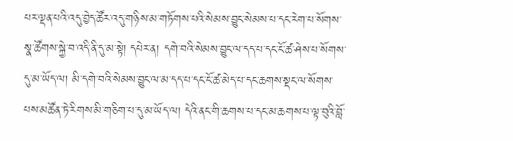པར་ལྡན་པའི་འདུ་བྱེད་ཚོར་འདུ་གཉིས་མ་གཏོགས་པའི་སེམས་བྱུང་སེམས་པ་དང་རེག་པ་སོགས་སྣ་ཚོགས་སྐྱེ་བ་འདི་ནི་དུ་མ་སྟེ། དཔེར་ན། དགེ་བའི་སེམས་བྱུང་ལ་དད་པ་དང་ངོ་ཚ་ཤེས་པ་སོགས་དུ་མ་ཡོད་ལ། མི་དགེ་བའི་སེམས་བྱུང་ལ་མ་དད་པ་དང་ངོ་ཚ་མེད་པ་དང་ཆགས་སྡང་ལ་སོགས་པས་མཚོན་ཏེ་རིགས་མི་གཅིག་པ་དུ་མ་ཡོད་ལ། དེའི་ནང་གི་ཆགས་པ་དང་མ་ཆགས་པ་ལྟ་བུའི་བློ་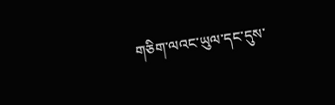གཅིག་ལའང་ཡུལ་དང་དུས་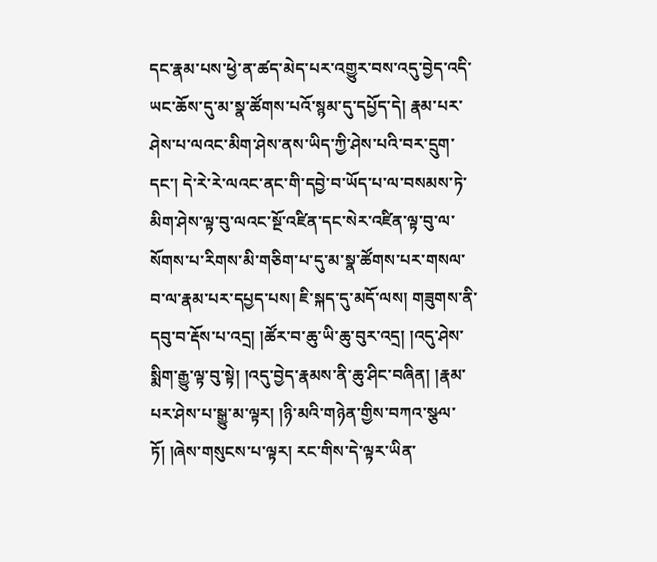དང་རྣམ་པས་ཕྱེ་ན་ཚད་མེད་པར་འགྱུར་བས་འདུ་བྱེད་འདི་ཡང་ཆོས་དུ་མ་སྣ་ཚོགས་པའོ་སྙམ་དུ་དཔྱོད་དེ། རྣམ་པར་ཤེས་པ་ལའང་མིག་ཤེས་ནས་ཡིད་ཀྱི་ཤེས་པའི་བར་དྲུག་དང་། དེ་རེ་རེ་ལའང་ནང་གི་དབྱེ་བ་ཡོད་པ་ལ་བསམས་ཏེ་མིག་ཤེས་ལྟ་བུ་ལའང་སྔོ་འཛིན་དང་སེར་འཛིན་ལྟ་བུ་ལ་སོགས་པ་རིགས་མི་གཅིག་པ་དུ་མ་སྣ་ཚོགས་པར་གསལ་བ་ལ་རྣམ་པར་དཔྱད་པས། ཇི་སྐད་དུ་མདོ་ལས། གཟུགས་ནི་དབུ་བ་རྡོས་པ་འདྲ། །ཚོར་བ་ཆུ་ཡི་ཆུ་བུར་འདྲ། །འདུ་ཤེས་སྨིག་རྒྱུ་ལྟ་བུ་སྟེ། །འདུ་བྱེད་རྣམས་ནི་ཆུ་ཤིང་བཞིན། །རྣམ་པར་ཤེས་པ་སྒྱུ་མ་ལྟར། །ཉི་མའི་གཉེན་གྱིས་བཀའ་སྩལ་ཏོ། །ཞེས་གསུངས་པ་ལྟར། རང་གིས་དེ་ལྟར་ཡིན་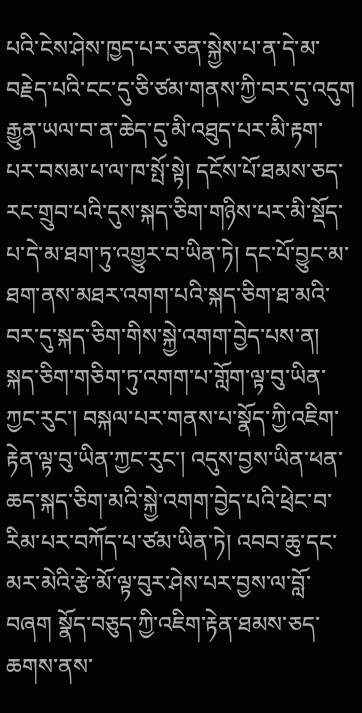པའི་ངེས་ཤེས་ཁྱད་པར་ཅན་སྐྱེས་པ་ན་དེ་མ་བརྗེད་པའི་ངང་དུ་ཅི་ཙམ་གནས་ཀྱི་བར་དུ་འདུག རྒྱུན་ཡལ་བ་ན་ཆེད་དུ་མི་འཐུད་པར་མི་རྟག་པར་བསམ་པ་ལ་ཁ་སྤོ་སྟེ། དངོས་པོ་ཐམས་ཅད་རང་གྲུབ་པའི་དུས་སྐད་ཅིག་གཉིས་པར་མི་སྡོད་པ་དེ་མ་ཐག་ཏུ་འགྱུར་བ་ཡིན་ཏེ། དང་པོ་བྱུང་མ་ཐག་ནས་མཐར་འགག་པའི་སྐད་ཅིག་ཐ་མའི་བར་དུ་སྐད་ཅིག་གིས་སྐྱེ་འགག་བྱེད་པས་ན། སྐད་ཅིག་གཅིག་ཏུ་འགག་པ་གློག་ལྟ་བུ་ཡིན་ཀྱང་རུང་། བསྐལ་པར་གནས་པ་སྣོད་ཀྱི་འཇིག་རྟེན་ལྟ་བུ་ཡིན་ཀྱང་རུང་། འདུས་བྱས་ཡིན་ཕན་ཆད་སྐད་ཅིག་མའི་སྐྱེ་འགག་བྱེད་པའི་ཕྲེང་བ་རིམ་པར་བཀོད་པ་ཙམ་ཡིན་ཏེ། འབབ་ཆུ་དང་མར་མེའི་རྩེ་མོ་ལྟ་བུར་ཤེས་པར་བྱས་ལ་བློ་བཞག སྣོད་བཅུད་ཀྱི་འཇིག་རྟེན་ཐམས་ཅད་ཆགས་ནས་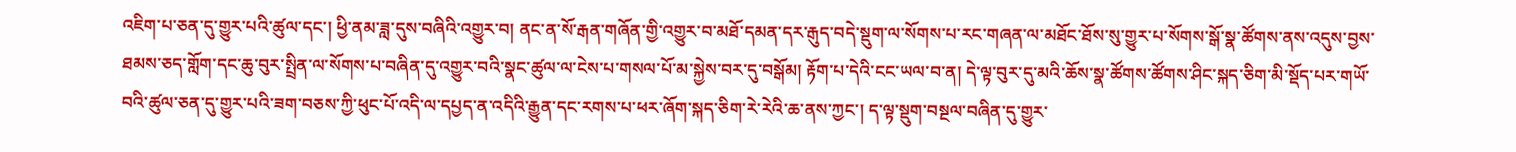འཇིག་པ་ཅན་དུ་གྱུར་པའི་ཚུལ་དང་། ཕྱི་ནམ་ཟླ་དུས་བཞིའི་འགྱུར་བ། ནང་ན་སོ་རྒན་གཞོན་གྱི་འགྱུར་བ་མཐོ་དམན་དར་རྒུད་བདེ་སྡུག་ལ་སོགས་པ་རང་གཞན་ལ་མཐོང་ཐོས་སུ་གྱུར་པ་སོགས་སྒོ་སྣ་ཚོགས་ནས་འདུས་བྱས་ཐམས་ཅད་གློག་དང་ཆུ་བུར་སྤྲིན་ལ་སོགས་པ་བཞིན་དུ་འགྱུར་བའི་སྣང་ཚུལ་ལ་ངེས་པ་གསལ་པོ་མ་སྐྱེས་བར་དུ་བསྒོམ། རྟོག་པ་དེའི་ངང་ཡལ་བ་ན། དེ་ལྟ་བུར་དུ་མའི་ཆོས་སྣ་ཚོགས་ཚོགས་ཤིང་སྐད་ཅིག་མི་སྡོད་པར་གཡོ་བའི་ཚུལ་ཅན་དུ་གྱུར་པའི་ཟག་བཅས་ཀྱི་ཕུང་པོ་འདི་ལ་དཔྱད་ན་འདིའི་རྒྱུན་དང་རགས་པ་ཕར་ཞོག་སྐད་ཅིག་རེ་རེའི་ཆ་ནས་ཀྱང་། ད་ལྟ་སྡུག་བསྔལ་བཞིན་དུ་གྱུར་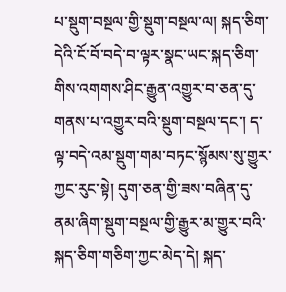པ་སྡུག་བསྔལ་གྱི་སྡུག་བསྔལ་ལ། སྐད་ཅིག་དེའི་ངོ་བོ་བདེ་བ་ལྟར་སྣང་ཡང་སྐད་ཅིག་གིས་འགགས་ཤིང་རྒྱུན་འགྱུར་བ་ཅན་དུ་གནས་པ་འགྱུར་བའི་སྡུག་བསྔལ་དང་། ད་ལྟ་བདེ་འམ་སྡུག་གམ་བཏང་སྙོམས་སུ་གྱུར་ཀྱང་རུང་སྟེ། དུག་ཅན་གྱི་ཟས་བཞིན་དུ་ནམ་ཞིག་སྡུག་བསྔལ་གྱི་རྒྱུར་མ་གྱུར་བའི་སྐད་ཅིག་གཅིག་ཀྱང་མེད་དེ། སྐད་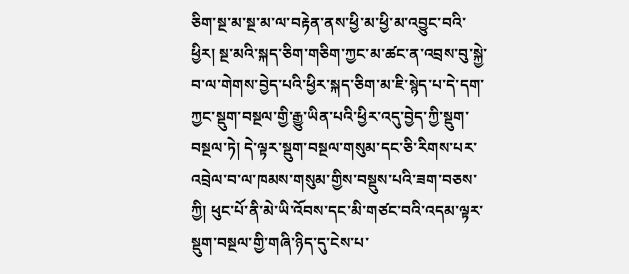ཅིག་སྔ་མ་སྔ་མ་ལ་བརྟེན་ནས་ཕྱི་མ་ཕྱི་མ་འབྱུང་བའི་ཕྱིར། སྔ་མའི་སྐད་ཅིག་གཅིག་ཀྱང་མ་ཚང་ན་འབྲས་བུ་སྐྱེ་བ་ལ་གེགས་བྱེད་པའི་ཕྱིར་སྐད་ཅིག་མ་ཇི་སྙེད་པ་དེ་དག་ཀྱང་སྡུག་བསྔལ་གྱི་རྒྱུ་ཡིན་པའི་ཕྱིར་འདུ་བྱེད་ཀྱི་སྡུག་བསྔལ་ཏེ། དེ་ལྟར་སྡུག་བསྔལ་གསུམ་དང་ཅི་རིགས་པར་འབྲེལ་བ་ལ་ཁམས་གསུམ་གྱིས་བསྡུས་པའི་ཟག་བཅས་ཀྱི། ཕུང་པོ་ནི་མེ་ཡི་འོབས་དང་མི་གཙང་བའི་འདམ་ལྟར་སྡུག་བསྔལ་གྱི་གཞི་ཉིད་དུ་ངེས་པ་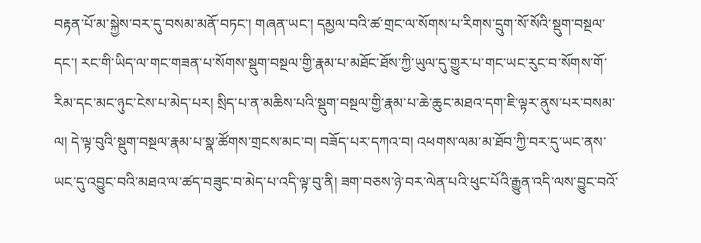བརྟན་པོ་མ་སྐྱེས་བར་དུ་བསམ་མནོ་བཏང་། གཞན་ཡང་། དམྱལ་བའི་ཚ་གྲང་ལ་སོགས་པ་རིགས་དྲུག་སོ་སོའི་སྡུག་བསྔལ་དང་། རང་གི་ཡིད་ལ་གང་གཟན་པ་སོགས་སྡུག་བསྔལ་གྱི་རྣམ་པ་མཐོང་ཐོས་ཀྱི་ཡུལ་དུ་གྱུར་པ་གང་ཡང་རུང་བ་སོགས་གོ་རིམ་དང་མང་ཉུང་ངེས་པ་མེད་པར། སྲིད་པ་ན་མཆིས་པའི་སྡུག་བསྔལ་གྱི་རྣམ་པ་ཆེ་ཆུང་མཐའ་དག་ཇི་ལྟར་ནུས་པར་བསམ་ལ། དེ་ལྟ་བུའི་སྡུག་བསྔལ་རྣམ་པ་སྣ་ཚོགས་གྲངས་མང་བ། བཟོད་པར་དཀའ་བ། འཕགས་ལམ་མ་ཐོབ་ཀྱི་བར་དུ་ཡང་ནས་ཡང་དུ་འབྱུང་བའི་མཐའ་ལ་ཚད་བཟུང་བ་མེད་པ་འདི་ལྟ་བུ་ནི། ཟག་བཅས་ཉེ་བར་ལེན་པའི་ཕུང་པོའི་རྒྱུན་འདི་ལས་བྱུང་བའོ་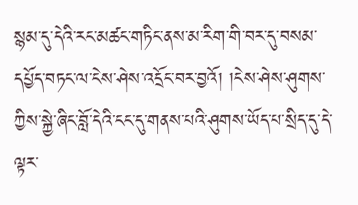སྙམ་དུ་དེའི་རང་མཚང་གཏིང་ནས་མ་རིག་གི་བར་དུ་བསམ་དཔྱོད་བཏང་ལ་ངེས་ཤེས་འདྲོང་བར་བྱའོ། །ངེས་ཤེས་ཤུགས་ཀྱིས་སྐྱེ་ཞིང་བློ་དེའི་ངང་དུ་གནས་པའི་ཤུགས་ཡོད་པ་སྲིད་དུ་དེ་ལྟར་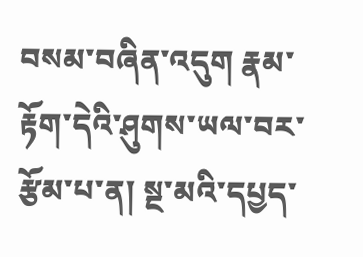བསམ་བཞིན་འདུག རྣམ་རྟོག་དེའི་ཤུགས་ཡལ་བར་རྩོམ་པ་ན། སྔ་མའི་དཔྱད་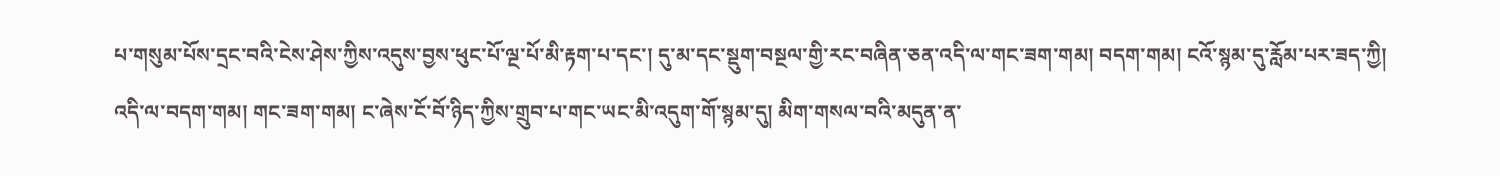པ་གསུམ་པོས་དྲང་བའི་ངེས་ཤེས་ཀྱིས་འདུས་བྱས་ཕུང་པོ་ལྔ་པོ་མི་རྟག་པ་དང་། དུ་མ་དང་སྡུག་བསྔལ་གྱི་རང་བཞིན་ཅན་འདི་ལ་གང་ཟག་གམ། བདག་གམ། ངའོ་སྙམ་དུ་རློམ་པར་ཟད་ཀྱི། འདི་ལ་བདག་གམ། གང་ཟག་གམ། ང་ཞེས་ངོ་བོ་ཉིད་ཀྱིས་གྲུབ་པ་གང་ཡང་མི་འདུག་གོ་སྙམ་དུ། མིག་གསལ་བའི་མདུན་ན་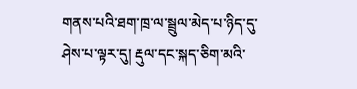གནས་པའི་ཐག་ཁྲ་ལ་སྦྲུལ་མེད་པ་ཉིད་དུ་ཤེས་པ་ལྟར་དུ། རྡུལ་དང་སྐད་ཅིག་མའི་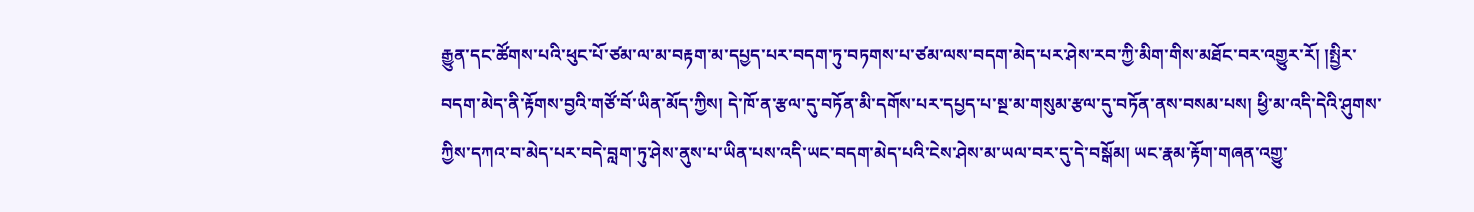རྒྱུན་དང་ཚོགས་པའི་ཕུང་པོ་ཙམ་ལ་མ་བརྟག་མ་དཔྱད་པར་བདག་ཏུ་བཏགས་པ་ཙམ་ལས་བདག་མེད་པར་ཤེས་རབ་ཀྱི་མིག་གིས་མཐོང་བར་འགྱུར་རོ། །སྤྱིར་བདག་མེད་ནི་རྟོགས་བྱའི་གཙོ་བོ་ཡིན་མོད་ཀྱིས། དེ་ཁོ་ན་རྩལ་དུ་བཏོན་མི་དགོས་པར་དཔྱད་པ་སྔ་མ་གསུམ་རྩལ་དུ་བཏོན་ནས་བསམ་པས། ཕྱི་མ་འདི་དེའི་ཤུགས་ཀྱིས་དཀའ་བ་མེད་པར་བདེ་བླག་ཏུ་ཤེས་ནུས་པ་ཡིན་པས་འདི་ཡང་བདག་མེད་པའི་ངེས་ཤེས་མ་ཡལ་བར་དུ་དེ་བསྒོམ། ཡང་རྣམ་རྟོག་གཞན་འགྱུ་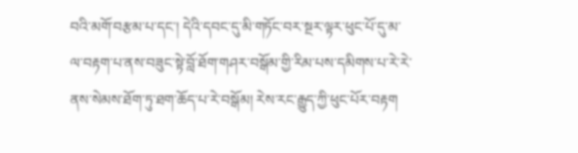བའི་མགོ་བརྩམ་པ་དང་། དེའི་དབང་དུ་མི་གཏོང་བར་སྔར་ལྟར་ཕུང་པོ་དུ་མ་ལ་བརྟག་པ་ནས་བཟུང་སྟེ་བློ་ཐོག་གཤར་བསྒོམ་གྱི་རིམ་པས་དམིགས་པ་རེ་རེ་ནས་སེམས་ཐོག་ཏུ་ཐག་ཆོད་པ་རེ་བསྒོམ། རེས་རང་རྒྱུད་ཀྱི་ཕུང་པོར་བརྟག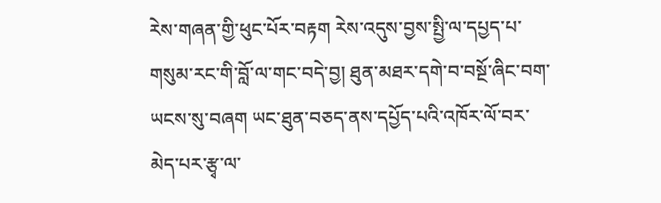རེས་གཞན་གྱི་ཕུང་པོར་བརྟག རེས་འདུས་བྱས་སྤྱི་ལ་དཔྱད་པ་གསུམ་རང་གི་བློ་ལ་གང་བདེ་བྱ། ཐུན་མཐར་དགེ་བ་བསྔོ་ཞིང་བག་ཡངས་སུ་བཞག ཡང་ཐུན་བཅད་ནས་དཔྱོད་པའི་འཁོར་ལོ་བར་མེད་པར་རྩྭ་ལ་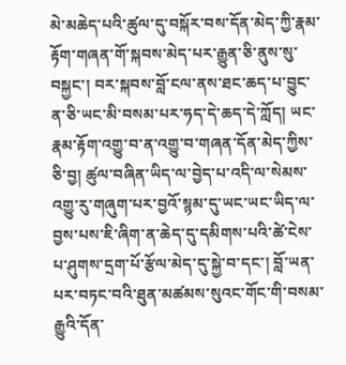མེ་མཆེད་པའི་ཚུལ་དུ་བསྐོར་བས་དོན་མེད་ཀྱི་རྣམ་རྟོག་གཞན་གོ་སྐབས་མེད་པར་རྒྱུན་ཅི་ནུས་སུ་བསྐྱང་། བར་སྐབས་བློ་ངལ་ནས་ཐང་ཆད་པ་བྱུང་ན་ཅི་ཡང་མི་བསམ་པར་ཧད་དེ་ཆད་དེ་ཀློད། ཡང་རྣམ་རྟོག་འགྱུ་བ་ན་འགྱུ་བ་གཞན་དོན་མེད་ཀྱིས་ཅི་བྱ། ཚུལ་བཞིན་ཡིད་ལ་བྱེད་པ་འདི་ལ་སེམས་འགྱུ་རུ་གཞུག་པར་བྱའོ་སྙམ་དུ་ཡང་ཡང་ཡིད་ལ་བྱས་པས་ཇི་ཞིག་ན་ཆེད་དུ་དམིགས་པའི་ཚེ་ངེས་པ་ཤུགས་དྲག་པོ་རྩོལ་མེད་དུ་སྐྱེ་བ་དང་། བློ་ཡན་པར་བཏང་བའི་ཐུན་མཚམས་སུའང་གོང་གི་བསམ་རྒྱུའི་དོན་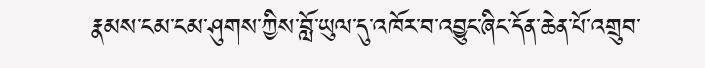རྣམས་ངམ་ངམ་ཤུགས་ཀྱིས་བློ་ཡུལ་དུ་འཁོར་བ་འབྱུང་ཞིང་དོན་ཆེན་པོ་འགྲུབ་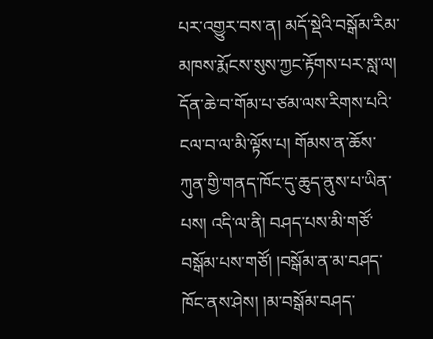པར་འགྱུར་བས་ན། མདོ་སྡེའི་བསྒོམ་རིམ་མཁས་རྨོངས་སུས་ཀྱང་རྟོགས་པར་སླ་ལ། དོན་ཆེ་བ་གོམ་པ་ཙམ་ལས་རིགས་པའི་ངལ་བ་ལ་མི་ལྟོས་པ། གོམས་ན་ཆོས་ཀུན་གྱི་གནད་ཁོང་དུ་ཆུད་ནུས་པ་ཡིན་པས། འདི་ལ་ནི། བཤད་པས་མི་གཙོ་བསྒོམ་པས་གཙོ། །བསྒོམ་ན་མ་བཤད་ཁོང་ནས་ཤེས། །མ་བསྒོམ་བཤད་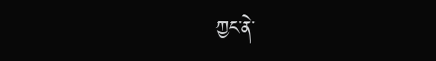ཀྱང་ནེ་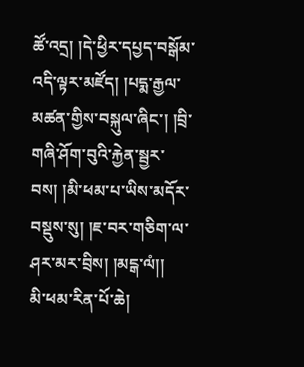ཚོ་འདྲ། །དེ་ཕྱིར་དཔྱད་བསྒོམ་འདི་ལྟར་མཛོད། །པདྨ་རྒྱལ་མཚན་གྱིས་བསྐུལ་ཞིང་། །བྲི་གཞི་ཤོག་བུའི་རྐྱེན་སྦྱར་བས། །མི་ཕམ་པ་ཡིས་མདོར་བསྡུས་སུ། །ཇ་བར་གཅིག་ལ་ཤར་མར་བྲིས། །མངྒ་ལཾ།།
མི་ཕམ་རིན་པོ་ཆེ།